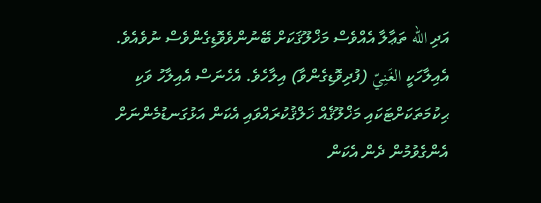އަދި الله ތަޢާލާ އެއްވެސް މަޚްލޫޤަކަށް ބޭނުންވެވޮޑިގެންވެސް ނުވެއެވެ. އެއިލާހަކީ الغَنِيّ (ފުދިވޮޑިގެންވާ) އިލާހެވެ. އެހެނަސް އެއިލާހު ވަކި ޙިކުމަތަކަށްޓަކައި މަޚްލޫޤެއް ޚަލްޤުކުރައްވައި އެކަން އަޅުގަނޑުމެންނަށް އެންގެވުމުން ދެން އެކަން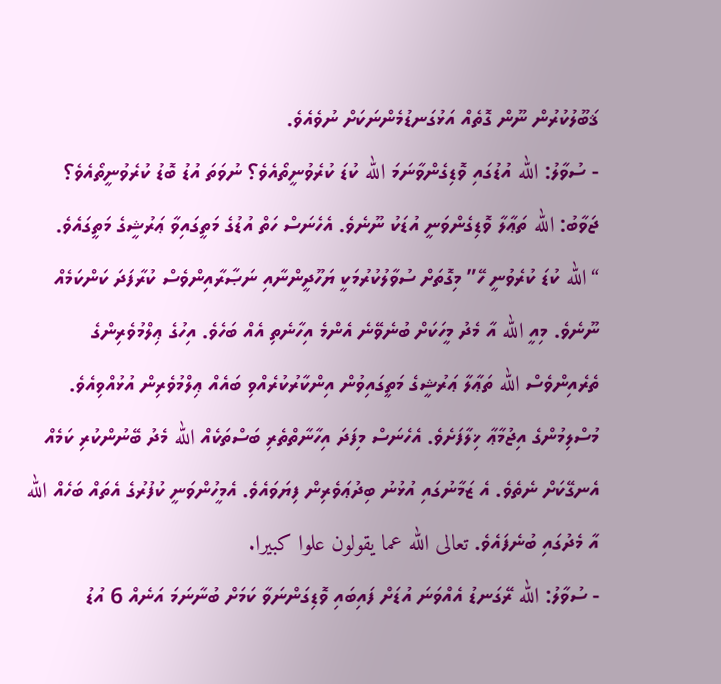ޤަބޫލުކުރުން ނޫން ގޮތެއް އަޅުގަނޑުމެންނަކަށް ނުވެއެވެ.
- ސުވާލު: الله އުޑުގައި ވޮޑިގެންވާނަމަ الله ކުޑަ ކުރެވުނީތޯއެވެ؟ ނުވަތަ އުޑު ބޮޑު ކުރެވުނީތޯއެވެ؟
ޖަވާބު: الله ތަޢާލާ ވޮޑިގެންވަނީ އުޑަކު ނޫނެވެ. އެހެނަސް ހަތް އުޑުގެ މަތީގައިވާ ޢަރުޝީގެ މަތީގައެވެ. “الله ކުޑަ ކުރެވުނީ ހޭ” މިގޮތަށް ސުވާލުކުރުމަކީ ޔަހޫދީންނާއި ނަޞާރާއިންވެސް ކުރާފަދަ ކަންކަމެއް ނޫނެވެ. މިއީ الله އާ މެދު މީހަކަށް ބުނެވޭނެ އެންމެ އިހާނެތި އެއް ބަހެވެ. އިހުގެ ޢިލްމުވެރިންގެ ތެރެއިންވެސް الله ތަޢާލާ ޢަރުޝީގެ މަތީގައިވުން އިންކާރުކުރެއްވި ބައެއް ޢިލްމުވެރިން އުޅުއްވިއެވެ. މުސްލިމުންގެ އިޖުމާޢާ ޚިލާފަށެވެ. އެހެނަސް މިފަދަ އިހާނާތްތެރި ބަސްތަކެއް الله މެދު ބޭނުންކުރި ކަމެއް އެނގޭކަށް ނެތެވެ. އެ ޒަމާނުގައި އުޅުނު ބިދުޢަވެރިން ފިޔަވައެވެ. އެމީހުންވަނީ ކުފުރުގެ އެތައް ބަހެއް الله އާ މެދުގައި ބުނެފައެވެ. تعالى الله عما يقولون علوا كبيرا.
- ސުވާލު: الله ރޭގަނޑު އެއްވަނަ އުޑަށް ފައިބައި ވޮޑިގަންނަވާ ކަމަށް ބުނާނަމަ އަނެއް 6 އުޑު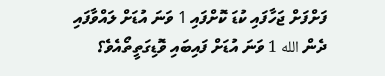ފަށްފަށް ޖަހާފައި ކުޑަ ކޮށްފައި 1 ވަނަ އުޑަށް ލައްވާފައި ދެން الله 1 ވަނަ އުޑަށް ފައިބައި ވޮޑިގަތީތޯއެވެ؟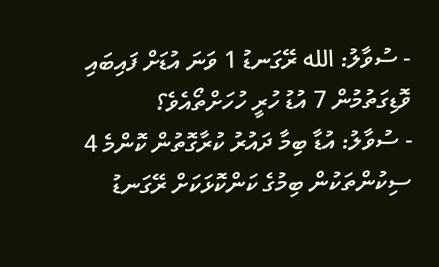- ސުވާލު: الله ރޭގަނޑު 1 ވަނަ އުޑަށް ފައިބައި ވޮޑިގަތުމުން 7 އުޑު ހުރީ ހުހަށްތޯއެވެ؟
- ސުވާލު: އުޑާ ބިމާ ދައުރު ކުރާގޮތުން ކޮންމެ 4 ސިކުންތަކުން ބިމުގެ ކަންކޮޅަކަށް ރޭގަނޑު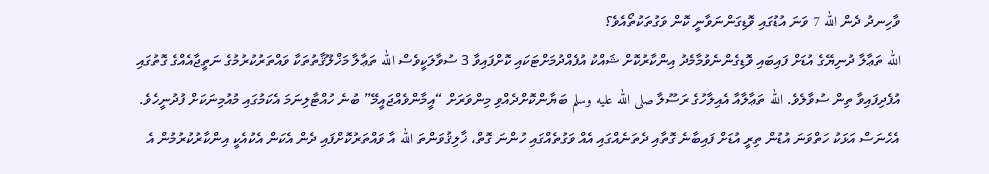ވާހިނދު ދެން الله 7 ވަނަ އުޑުގައި ވޮޑިގަންނަވާނީ ކޮން ވަގުތަކުތޯއެވެ؟
الله ތަޢާލާ ދުނިޔޭގެ އުޑަށް ފައިބައި ވޮޑިގެންނެވުމާމެދު އިންކާރުކޮށް ޝައްކު އުފެއްދުމަށްޓަކައި ކޮށްފައިވާ 3 ސުވާލަކީވެސް الله ތަޢާލާ މަޚްލޫޤާތުތަކާ ވައްތަރުކުރުމުގެ ނަތީޖާއެއްގެ ގޮތުގައި އުފެދިފައިވާ ތިން ސުވާލެވެ. الله ތަޢާލާއާ އެއިލާހުގެ ރަސޫލާ صلى الله عليه وسلم ބަޔާންކޮށްދެއްވި މިންވަރަށް “އީމާންވެއްޖައީމޭ” ބުނެ ހުއްޓާލިނަމަ އެކަމުގައި މުއުމިނަކަށް ފުދުނީހެވެ. އެހެނަސް އަޅަކު ހަތްވަނަ އުޑުން ތިރީ އުޑަށް ފައިބާނެ ގޮތާއި ދެތަނެއްގައި އެއް ވަގުތެއްގައި ހުންނަ ގޮތް، ޚާލިޤުވަންތަ الله އާ ވައްތަރުކޮށްފައި ދެން އެކަން އެކުއެކީ އިންކާރުކުރުމުން އެ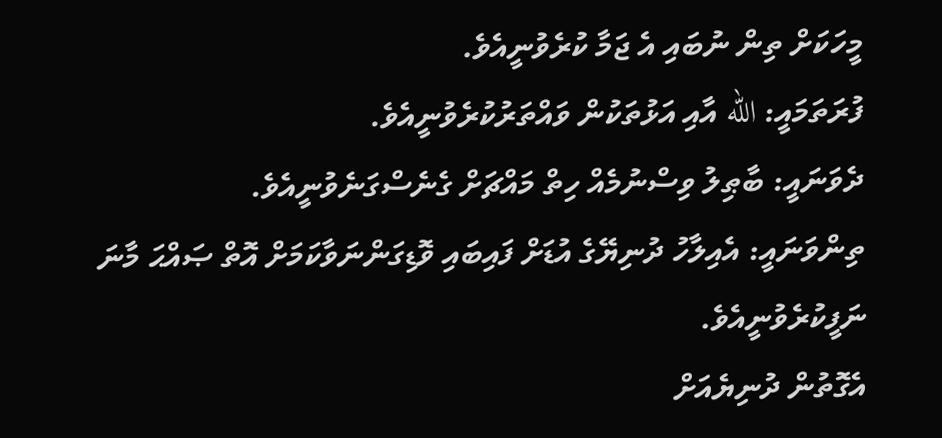މީހަކަށް ތިން ނުބައި އެ ޖަމާ ކުރެވުނީއެވެ.
ފުރަތަމައީ: الله އާއި އަޅުތަކުން ވައްތަރުކުރެވުނީއެވެ.
ދެވަނައީ: ބާޠިލު ވިސްނުމެއް ހިތް މައްޗަށް ގެނެސްގަނެވުނީއެވެ.
ތިންވަނައީ: އެއިލާހު ދުނިޔޭގެ އުޑަށް ފައިބައި ވޮޑިގަންނަވާކަމަށް އޮތް ޞައްޙަ މާނަ ނަފީކުރެވުނީއެވެ.
އެގޮތުން ދުނިޔެއަށް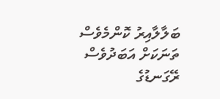ބަލާލާއިރު ކޮންމެވެސް ތަނަކަށް އަބަދުވެސް ރޭގަނޑުގެ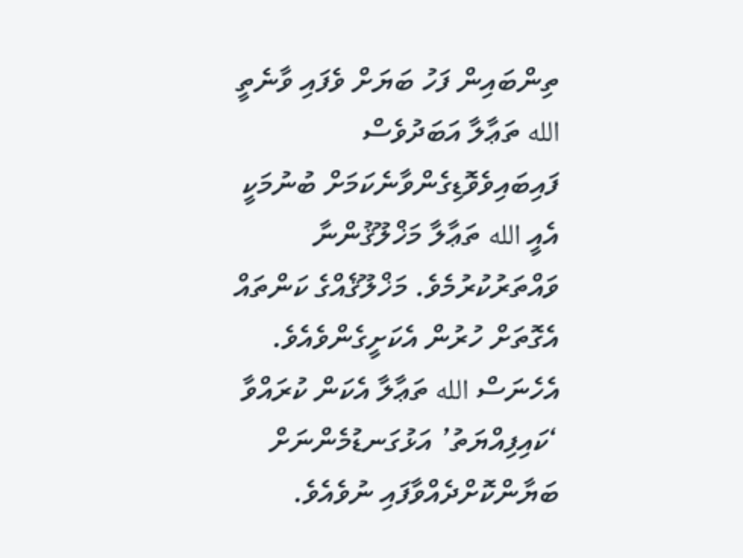ތިންބައިން ފަހު ބަޔަށް ވެފައި ވާނެތީ الله ތަޢާލާ އަބަދުވެސް ފައިބައިވެވޮޑިގެންވާނެކަމަށް ބުނުމަކީ އެއީ الله ތަޢާލާ މަޚްލޫޤުންނާ ވައްތަރުކުރުމެވެ. މަޚްލޫޤެއްގެ ކަންތައް އެގޮތަށް ހުރުން އެކަށީގެންވެއެވެ. އެހެނަސް الله ތަޢާލާ އެކަން ކުރައްވާ ‘ކައިފިއްޔަތު’ އަޅުގަނޑުމެންނަށް ބަޔާންކޮށްދެއްވާފައި ނުވެއެވެ.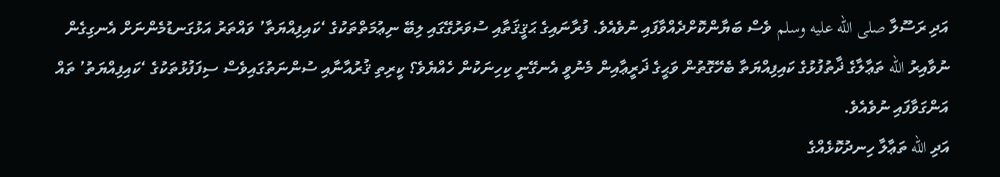އަދި ރަސޫލާ صلى الله عليه وسلم ވެސް ބަޔާންކޮށްދެއްވާފައި ނުވެއެވެ. ފުރާނައިގެ ޙަޤީޤަތާއި ސުވަރުގޭގައި ލިބޭ ނިޢުމަތްތަކުގެ ‘ކައިފިއްޔަތާ’ ވައްތަރު އަޅުގަނޑުމެންނަށް އެނގިގެން ނުވާއިރު الله ތަޢާލާގެ ޛާތުފުޅުގެ ކައިފިއްޔަތާ ބެހޭގޮތުން ވަޙީގެ ޛަރީޢާއިން މެނުވީ އެނގޭނީ ކިހިނަކުން ހެއްޔެވެ؟ ކީރިތި ޤުރުއާނާއި ސުންނަތުގައިވެސް ސިފަފުޅުތަކުގެ ‘ކައިފިއްޔަތު’ ތައް އަންގަވާފައި ނުވެއެވެ.
އަދި الله ތަޢާލާ ހިނދުކޮޅެއްގެ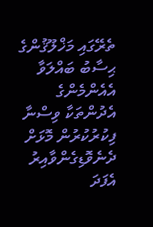ތެރޭގައި މަޚްލޫޤުންގެ ޙިސާބު ބައްލަވާ އެއެންމެންގެ އެދުންތަކާ ވިސްނާ ފިކުރުކުރުން މޮޅަށް ދެނެވޮޑިގެންވާއިރު އެފަދަ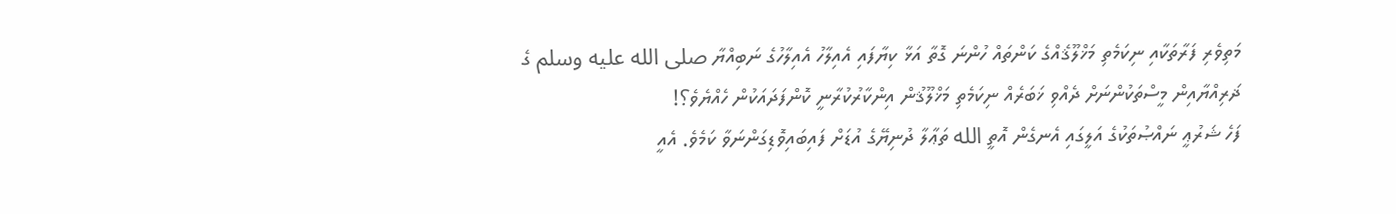މަތިވެރި ފަރާތަކާއި ނިކަމެތި މަޚްލޫޤެއްގެ ކަންތައް ހުންނަ ގޮތާ އަޅާ ކިޔާފައި އެއިލާހު އެއިލާހުގެ ނަބިއްޔާ صلى الله عليه وسلم ގެ ޛަރިއްޔާއިން މީސްތަކުންނަށް ދެއްވި ޚަބަރެއް ނިކަމެތި މަޚްލޫޤުން އިންކާރުކުރާނީ ކޮންފަދައަކުން ހެއްޔެވެ؟!
ފަހެ ޝަރުޢީ ނައްޞުތަކުގެ އަލީގައި އެނގެން އޮތީ الله ތަޢާލާ ދުނިޔޭގެ އުޑަށް ފައިބައިވޮޑިގަންނަވާ ކަމެވެ. އެއީ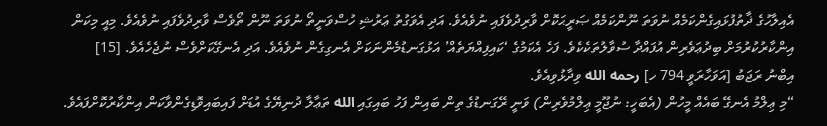އެއިލާހުގެ ޛާތުފުޅައިގެންކަމެއް ނުވަތަ ނޫންކަމެއް ޞަރީޙަކޮށް ވާރިދުވެފައި ނުވެއެވެ. އަދި އެވަގުތު ޢަރުޝި ހުސްވަނީތޯ ނުވަތަ ނޫން ތޯވެސް ވާރިދުވެފައި ނުވެއެވެ. މިއީ މިކަން އިންކާރުކުރުމަށް ބިދުޢަވެރިން އުފައްދާ ސުވާލުތަކެކެވެ. ފަހެ އެކަމުގެ ‘ކައިފިއްޔަތެއް’ އަޅުގަނޑުމެންނަކަށް އެނގިގެން ނުވެއެވެ. އަދި އެނގޭކަށްވެސް ނުޖެހެއެވެ. [15]
އިބްނު ރަޖަބު [އަވަހާރަވީ 794 ހ] رحمه الله ވިދާޅުވިއެވެ.
“މި ޢިލްމު އެނގޭ ބައެއް މީހުން (އެބަހީ: ނުޖޫމީ ޢިލްމުވެރިން) ވަނީ ރޭގަނޑުގެ ތިން ބައިން ފަހު ބައިގައި الله ތަޢާލާ ދުނިޔޭގެ އުޑަށް ފައިބައިވޮޑިގެންވާކަން އިންކާރުކޮށްފައެވެ.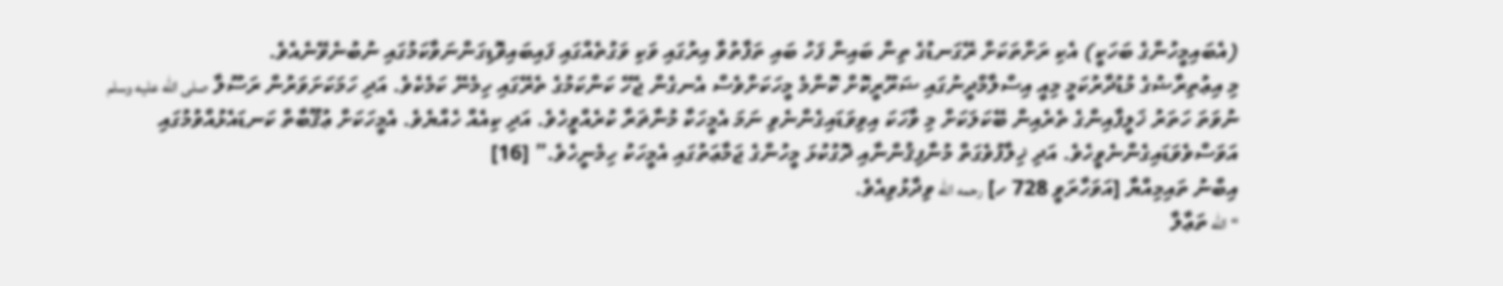(އެބައިމީހުންގެ ބަހަކީ) އެކި ރަށްތަކަށް ރޭގަނޑުގެ ތިން ބައިން ފަހު ބައި ތަފާތުވާ އިރުގައި ވަކި ވަގުތެއްގައި ފައިބައިވޮޑިގަންނަވާކަމުގައި ނުބުނެވޭނެއެވެ.
މި އިޢުތިރާޟުގެ މުޑުދާރުކަމީ މިއީ އިސްލާމްދީނުގައި ޟަރޫރީކޮށް ކޮންމެ މީހަކަށްވެސް އެނގެން ޖެހޭ ކަންކަމުގެ ތެރޭގައި ހިމެނޭ ކަމެކެވެ. އަދި ހަމަކަށަވަރުން ރަސޫލާ صلى الله عليه وسلم ނުވަތަ ހަތަރު ޚަލީފާއިންގެ ތެރެއިން ބޭކަލަކަށް މި ވާހަކަ އިވިވަޑައިގެންނެވި ނަމަ އެމީހަކާ މުނާޡަރާ ކުރެއްވީހެވެ. އަދި ކިއެއް ހެއްޔެވެ. އެމީހަކަށް ޢުޤޫބާތް ކަނޑައެޅުއްވުމުގައި އަވަސްވެވަޑައިގެންނެވީހެވެ. އަދި ޚިލާފުވެގަތް މުނާފިޤުންނާއި ދޮގުކުޅަ މީހުންގެ ޖަމާޢަތުގައި އެމީހަކު ހިމެނީހެވެ.” [16]
އިބްނު ތައިމިއްޔާ [އަވަހާރަވީ 728 ހ] رحمه الله ވިދާޅުވިއެވެ.
“الله ތަޢާލާ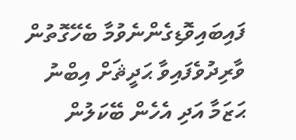ފައިބައިވޮޑިގެންނެވުމާ ބެހޭގޮތުން ވާރިދުވެފައިވާ ޙަދީޘަށް އިބްނު ޙަޒަމާ އަދި އެހެން ބޭކަލުން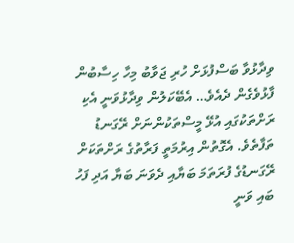ވިދާޅުވާ ބަސްފުޅަށް ހުރި ޖަވާބު މިހާ ހިސާބުން ފާޅުވެގެން ދެއެވެ… އެބޭކަލުން ވިދާޅުވަނީ އެކި ރަށްތަކުގައި އުޅޭ މީސްތަކުންނަށް ރޭގަނޑު ތަފާތެވެ. އެގޮތުން އިރުމަތީ ފަރާތުގެ ރަށްތަކަށް ރޭގަނޑުގެ ފުރަތަމަ ބަޔާއި ދެވަނަ ބަޔާ އަދި ފަހު ބައި ވަނީ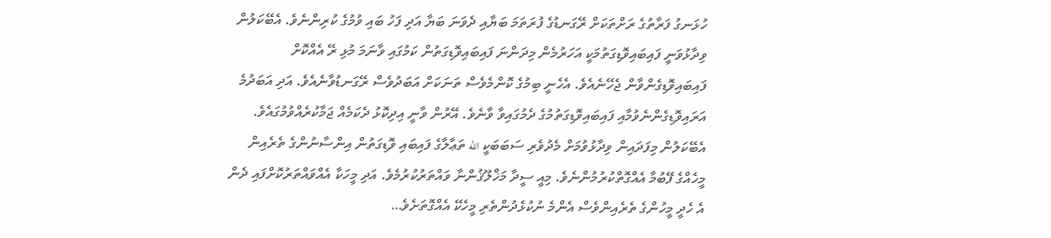ހުޅަނގު ފަރާތުގެ ރަށްތަކަށް ރޭގަނޑުގެ ފުރަތަމަ ބަޔާއި ދެވަނަ ބަޔާ އަދި ފަހު ބައި ވުމުގެ ކުރިންނެވެ. އެބޭކަލުން ވިދާޅުވަނީ ފައިބައިވޮޑިގަތުމަކީ އަހަރުމެން މިދަންނަ ފައިބައިވޮޑިގަތުން ކަމުގައި ވާނަމަ މުޅި ރޭ އެއްކޮށް ފައިބައިވޮޑިގެންވާން ޖެހޭނެއެވެ. އެހެނީ ބިމުގެ ކޮންމެވެސް ތަނަކަށް އަބަދުވެސް ރޭގަނޑުވާނެއެވެ. އަދި އަބަދުމެ އަރައިވޮޑިގެންނެވުމާއި ފައިބައިވޮޑިގަތުމުގެ ދެމުގައިވާ ވާނެވެ. އޭރުން ވާނީ އިދިކޮޅު ދެކަމެއް ޖަމާކުރެއްވުމުގައެވެ.
އެބޭކަލުން މިފަދައިން ވިދާޅުވުމަށް މެދުވެރި ސަބަބަކީ الله ތަޢާލާގެ ފައިބައި ވޮޑިގަތުން އިންސާނުންގެ ތެރެއިން މީހެއްގެ ފޭބުމާ އެއްގޮތްކުރުމުންނެވެ. މިއީ ސީދާ މަޚްލޫޤުންނާ ވައްތަރުކުރުމެވެ. އަދި މީހަކާ އެއްވައްތަރުކޮށްފައި ދެން އެ ހެދީ މީހުންގެ ތެރެއިންވެސް އެންމެ ނުކުޅެދުންތެރި މީހެކޭ އެއްގޮތަށެވެ…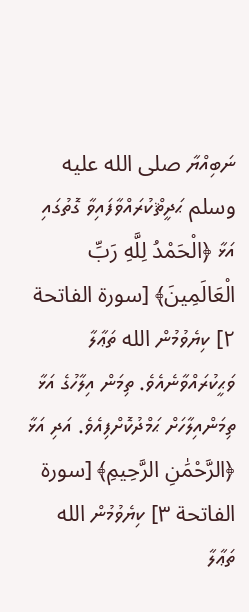ނަބިއްޔާ صلى الله عليه وسلم ޙަދީޘްކުރައްވާފައިވާ ގޮތުގައި އަޅާ ﴿الْحَمْدُ لِلَّهِ رَبِّ الْعَالَمِينَ﴾ [سورة الفاتحة ٢] ކިޔެވުމުން الله ތަޢާލާ ވަޙީކުރައްވާނެއެވެ. ތިމަން އިލާހުގެ އަޅާ ތިމަންއިލާހަށް ޙަމްދުކޮށްފިއެވެ. އަދި އަޅާ ﴿الرَّحْمَٰنِ الرَّحِيمِ﴾ [سورة الفاتحة ٣] ކިޔެވުމުން الله ތަޢާލާ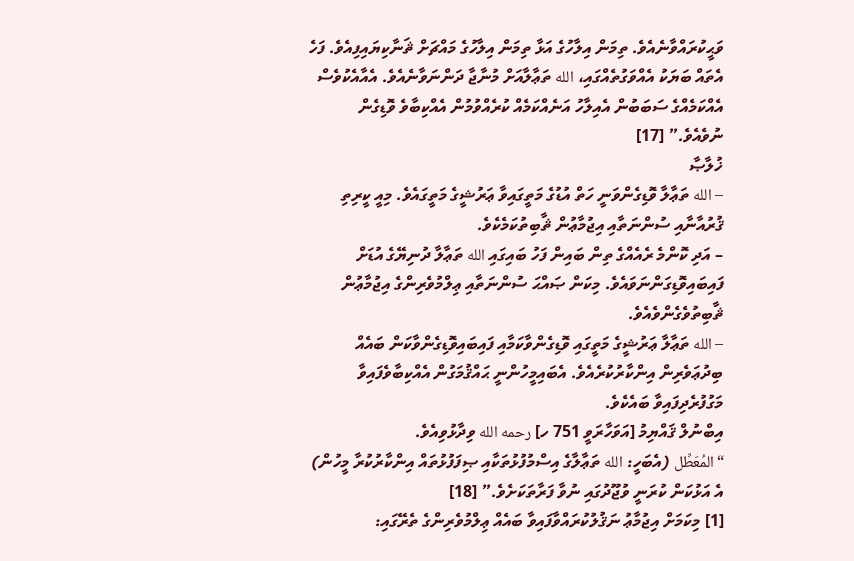ވަޙީކުރައްވާނެއެވެ. ތިމަން އިލާހުގެ އަޅާ ތިމަން އިލާހުގެ މައްޗަށް ޘަނާކިޔައިފިއެވެ. ފަހެ އެތައް ބަޔަކު އެއްވަގުތެއްގައި، الله ތަޢާލާއަށް މުނާޖާ ދަންނަވާނެއެވެ. އެއާއެކުވެސް އެއްކަމެއްގެ ސަބަބުން އެއިލާހު އަނެއްކަމެއް ކުރެއްވުމުން އެއްކިބާވެ ވޮޑިގެން ނުވެއެވެ.” [17]
ޚުލާޞާ
– الله ތަޢާލާ ވޮޑިގެންވަނީ ހަތް އުޑުގެ މަތީގައިވާ ޢަރުޝީގެ މަތީގައެވެ. މިއީ ކީރިތި ޤުރުއާނާއި ސުންނަތާއި އިޖުމާޢުން ޘާބިތުކަމެކެވެ.
– އަދި ކޮންމެ ރެއެއްގެ ތިން ބައިން ފަހު ބައިގައި الله ތަޢާލާ ދުނިޔޭގެ އުޑަށް ފައިބައިވޮޑިގަންނަވައެވެ. މިކަން ޞައްޙަ ސުންނަތާއި ޢިލްމުވެރިންގެ އިޖުމާޢުން ޘާބިތުވެގެންވެއެވެ.
– الله ތަޢާލާ ޢަރުޝީގެ މަތީގައި ވޮޑިގެންވާކަމާއި ފައިބައިވޮޑިގެންވާކަން ބައެއް ބިދުޢަވެރިން އިންކާރުކުރެއެވެ. އެބައިމީހުންނީ ޙައްޤުމަގުން އެއްކިބާވެފައިވާ މަގުފުރެދިފައިވާ ބައެކެވެ.
އިބްނުލް ޤައްޔިމު [އަވަހާރަވީ 751 ހ] رحمه الله ވިދާޅުވިއެވެ.
“المُعَطِّل (އެބަހީ: الله ތަޢާލާގެ އިސްމުފުޅުތަކާއި ޞިފަފުޅުތައް އިންކާރުކުރާ މީހުން) އެ އަޅުކަން ކުރަނީ ވުޖޫދުގައި ނުވާ ފަރާތަކަށެވެ.” [18]
[1] މިކަމަށް އިޖުމާޢު ނަޤުލުކުރައްވާފައިވާ ބައެއް ޢިލްމުވެރިންގެ ތެރޭގައި: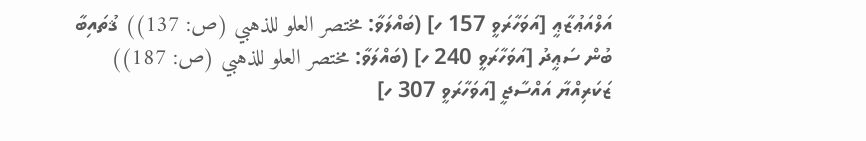އަލްއަޢުޒާޢީ [އަވަހާރަވީ 157 ހ] (ބައްލަވާ: مختصر العلو للذهبي (ص: 137)) ޤުތައިބާ ބުން ސަޢީދު [އަވަހާރަވީ 240 ހ] (ބައްލަވާ: مختصر العلو للذهبي (ص: 187)) ޒަކަރިއްޔާ އައްސާޖީ [އަވަހާރަވީ 307 ހ]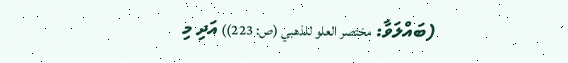(ބައްލަވާ: مختصر العلو للذهبي (ص: 223)) އަދި މި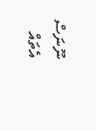ނޫނަސް އެތައް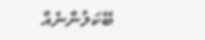ބޭކަލުންނެއް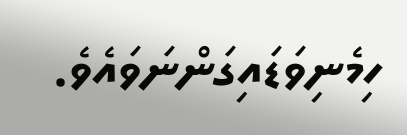ހިމެނިވަޑައިގަންނަވައެވެ.